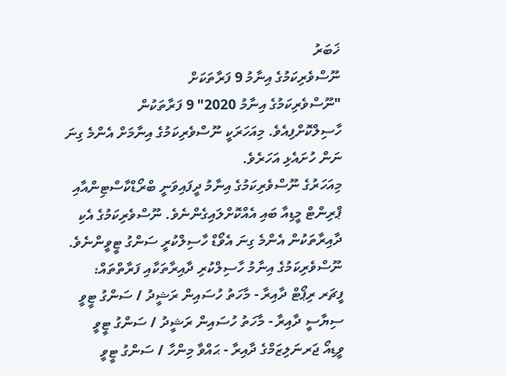ޚަބަރު
ނޫސްވެރިކަމުގެ އިނާމު 9 ފަރާތަކަށް
"ނޫސްވެރިކަމުގެ އިނާމު 2020" 9 ފަރާތަކުން ހާސިލްކޮށްފިއެވެ. މިއަހަރަކީ ނޫސްވެރިކަމުގެ އިނާމަށް އެންމެ ގިނަ ނަން ހުށައެޅި އަހަރެވެ.
މިއަހަރުގެ ނޫސްވެރިކަމުގެ އިނާމު ދީފައިވަނީ ބްރޯޑްކާސްޓިންއާއި ޕްރިންޓް މީޑިއާ ބައި އެއްކޮށްލައިގެންނެވެ. ނޫސްވެރިކަމުގެ އެކި ދާއިރާތަކުން އެންމެ ގިނަ އެވޯޑް ހާސިލްކުރީ ސަންގު ޓީވީންނެވެ.
ނޫސްވެރިކަމުގެ އިނާމު ހާސިލްކުރި ދާއިރާތަކާއި ފަރާތްތައް:
ފީޗަރ ރިޕޯޓް ދާއިރާ - މާހަތު ހުސައިން ރަޝީދު / ސަންގު ޓީވީ
ސިޔާސީ ދާއިރާ - މާހަތު ހުސައިން ރަޝީދު / ސަންގު ޓީވީ
ވީޑިއޯ ޖަރނަލިޒަމްގެ ދާއިރާ - ޙައްވާ މިންހާ / ސަންގު ޓީވީ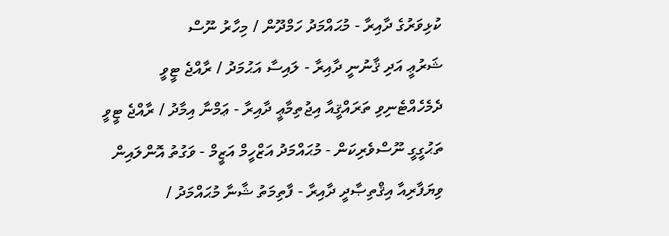ކުޅިވަރުގެ ދާއިރާ - މުޙައްމަދު ހަމްދޫން / މިހާރު ނޫސް
ޝަރުޢީ އަދި ޤާނުނީ ދާއިރާ - ލައިސާ އަޙުމަދު / ރާއްޖެ ޓީވީ
ދެމެހެއްޓެނިވި ތަރައްޤީއާ އިޖުތިމާޢީ ދާއިރާ - ޢަމްނާ އިމާދު / ރާއްޖެ ޓީވީ
ތަޙުގީގީ ނޫސްވެރިކަން - މުޙައްމަދު އަޒްހީމް އަޒީމް - ވަގުތު އޮންލައިން
ވިޔަފާރިއާ އިޤްތިޞާދީ ދާއިރާ - ފާތިމަތު ޝާނާ މުޙައްމަދު /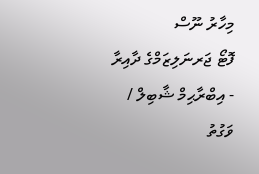މިހާރު ނޫސް
ފޮޓޯ ޖަރނަލިޒަމްގެ ދާއިރާ - އިބްރާޙިމް ޝާބިލް / ވަގުތު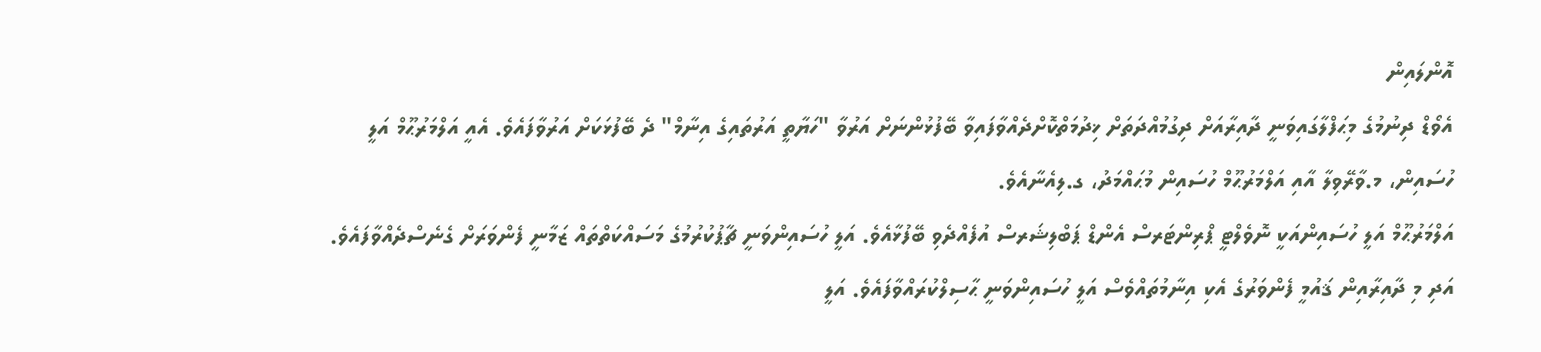އޮންލައިން
އެވޯޑް ދިނުމުގެ މިޙަފްލާގައިވަނީ ދާއިރާއަށް ދިގުމުއްދަތަށް ޚިދުމަތްކޮށްދެއްވާފައިވާ ބޭފުޅުންނަށް އަރުވާ "ހަޔާތީ އަރުތައިގެ އިނާމް" ދެ ބޭފުޅަކަށް އަރުވާފައެވެ. އެއީ އަލްމަރުޙޫމް އަލީ ހުސައިން، މ.ވާރޭވިލާ އާއި އަލްމަރުޙޫމް ހުސައިން މުޙައްމަދު، ގ.ލިއެނާއެވެ.
އަލްމަރުޙޫމް އަލީ ހުސައިންއަކީ ނޮވެލްޓީ ޕްރިންޓަރސް އެންޑް ޕަބްލިޝަރސް އުފެއްދެވި ބޭފުޅާއެވެ. އަލީ ހުސައިންވަނީ ޗާޕުކުރުމުގެ މަސައްކަތްތައް ޒަމާނީ ފެންވަރަށް ގެނެސްދެއްވާފައެވެ. އަދި މި ދާއިރާއިން ޤައުމީ ފެންވަރުގެ އެކި އިނާމުތައްވެސް އަލީ ހުސައިންވަނީ ޙާސިލްކުރައްވާފައެވެ. އަލީ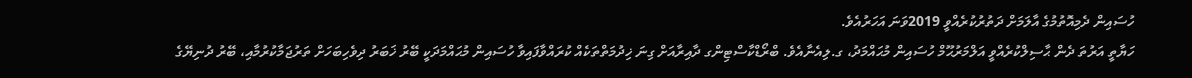ހުސައިން ދެމިއޮތުމުގެ އާލަމަށް ދަތުރުކުރެއްވީ 2019ވަނަ އަހަރުއެވެ.
ހަޔާތީ އަރުތަ ދެން ޙާސިލްކުރެއްވީ އަލްމަރުޙޫމް ހުސައިން މުޙައްމަދު، ގ.ލިއެނާއެވެ. ބްރޯޑްކާސްޓިންގ ދާއިރާއަށް ގިނަ ޚިދުމަތްތަކެއް ކުރައްވާފައިވާ ހުސައިން މުޙައްމަދަކީ ބޭރު ޚަބަރު ދިވެހިބަހަށް ތަރުޖަމާކުރުމާއި، ބޭރު ދުނިޔޭގެ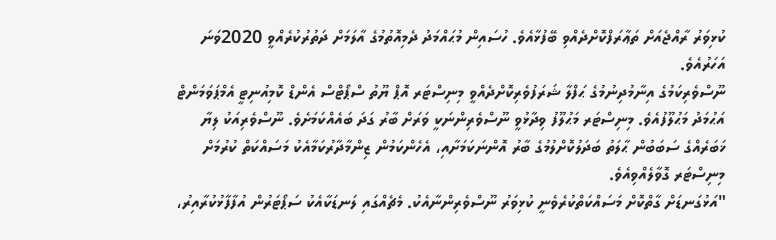ކުޅިވަރު ރާއްޖެއަށް ތަޢާރަފްކޮށްދެއްވި ބޭފުޅާއެވެ. ހުސައިން މުޙައްމަދު ދެމިއޮތުމުގެ އާލަމަށް ދަތުރުކުރެއްވީ 2020ވަނަ އަހަރުއެވެ.
ނޫސްވެރިކަމުގެ އިނާމުދިނުމުގެ ޙަފްލާ ޝަރަފުވެރިކޮށްދެއްވީ މިނިސްޓަރ އޮޕް ޔޫތު ސްޕޯޓްސް އެންޑް ކޮމިއުނިޓީ އެމްޕަވަމަންޓް އަޙުމަދު މަޙުލޫފުއެވެ. މިނިސްޓަރ މަޙުލޫފު ވިދާޅުވީ ނޫސްވެރިންނަކީ ވަރަށް ބާރު ގަދަ ބައެއްކަމަށެވެ. ނޫސްވެރިއަކު ލިޔާ ޚަބަރެއްގެ ސަބަބުން ޙާލަތު ބަދަލުކޮށްލުމުގެ ބާރު އޮންނަކަމަށާއި، އެހެންކަމުން ޒިންމާދާރުކަމާއެކު މަސައްކަތް ކުރުމަށް މިނިސްޓަރ ގޮވާލެއްވިއެވެ.
"އަޅުގަނޑަށް ގާތްކޮށް މަސައްކަތްކުރެވެނީ ކުޅިވަރު ނޫސްވެރިންނާއެކު. މެޗެއްގައި ލަނޑަކާއެކު ސަޕޯޓަރުން އުފާފާޅުކުރާއިރު،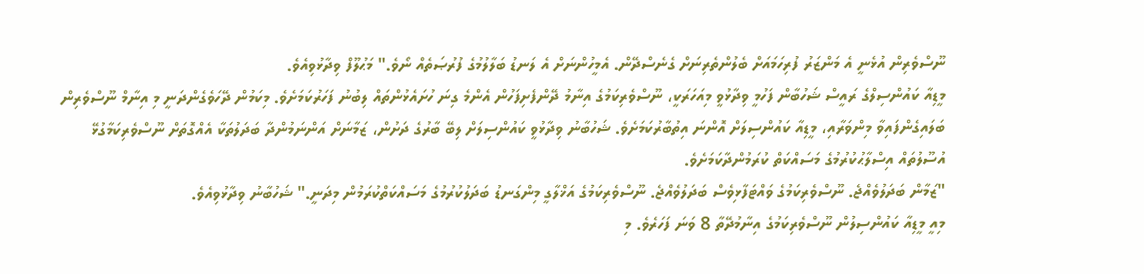ނޫސްވެރިން އުޅެނީ އެ މަންޒަރު ފުރިހަމައަށް ބެލުންތެރިނަށް ގެނެސްދޭން. އެމީހުންނަށް އެ ލަނޑު ބަލާލުމުގެ ފުރުޞަތެއް ނޯވެ." މަޙުލޫފް ވިދާޅުވިއެވެ.
މީޑިއާ ކައުންސިލްގެ ރައީސް ޝަހުބާން ފަހުމީ ވިދާޅުވީ މިއަހަރަކީ، ނޫސްވެރިކަމުގެ އިނާމު ދޭންފެށިފަހުން އެންމެ ގިނަ ހުށައެޅުންތައް ލިބުނު ފަހަރުކަމަށެވެ. މިކަމުން ދޭހަވެގެންދަނީ މި އިނާމް ނޫސްވެރިން ބަލައިގެންފައިވާ މިންވަރާއި، މީޑިއާ ކައުންސިލަށް އޮންނަ އިތުބާރުކަމަށެވެ. ޝަހުބާނު ވިދާޅުވީ ކައުންސިލަށް ލިބޭ ބާރުގެ ދަށުން، ޒަމާނަށް އަންނަމުންދާ ބަދަލުތަކާ އެއްގޮތަށް ނޫސްވެރިކަމާގުޅޭ އުސޫލުތައް އިސްލާޙުކުރުމުގެ މަސައްކަތް ކުރަމުންދާކަމަށެވެ.
"ޒަމާން ބަދަލުވެއްޖެ. ނޫސްވެރިކަމުގެ ވައްޓަފާޅިވެސް ބަދަލުވެއްޖެ. ނޫސްވެރިކަމުގެ އަޚްލާގީ މިންގަނޑު ބަދަލުކުރުމުގެ މަސައްކަތްކުރަމުން މިދަނީ." ޝަހުބާނު ވިދާޅުވިއެވެ.
މިއީ މީޑިއާ ކައުންސިލުން ނޫސްވެރިކަމުގެ އިނާމުދޭތާ 8 ވަނަ ފަހަރެވެ. މި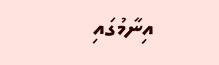އިނާމުގައި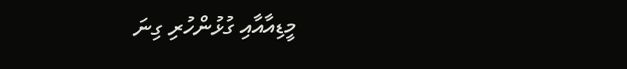މީޑިއާއާއި ގުޅުންހުރި ގިނަ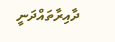ދާއިރާތައްދަނީ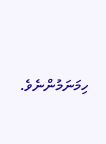ހިމަނަމުންނެވެ.